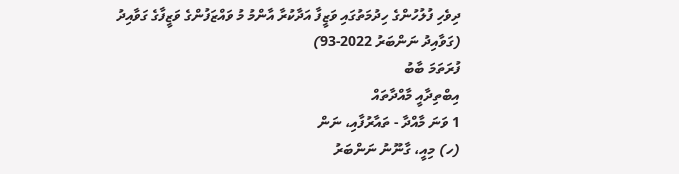ދިވެހި ފުލުހުންގެ ހިދުމަތުގައި ވަޒީފާ އަދާކުރާ އާންމު މު ވައްޒަފުންގެ ވަޒީފާގެ ގަވާއިދު
(ގަވާއިދު ނަންބަރު 2022-93)
ފުރަތަމަ ބާބު
އިބްތިދާއީ މާއްދާތައް
1 ވަނަ މާއްދާ - ތައާރުފާއި، ނަން
(ހ) މިއީ، ގާނޫނު ނަންބަރު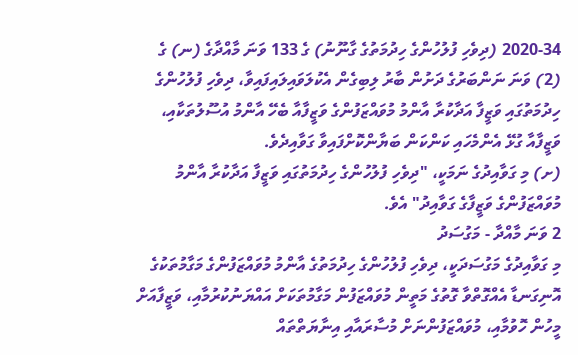2020-34 (ދިވެހި ފުލުހުންގެ ހިދުމަތުގެ ގާނޫނު) ގެ 133 ވަނަ މާއްދާގެ (ނ) ގެ (2) ވަނަ ނަންބަރުގެ ދަށުން ބާރު ލިބިގެން އެކުލަވައިލައިފައިވާ، ދިވެހި ފުލުހުންގެ ހިދުމަތުގައި ވަޒީފާ އަދާކުރާ އާންމު މުވައްޒަފުންގެ ވަޒީފާއާ ބެހޭ އާންމު އުސޫލުތަކާއި، ވަޒީފާއާ ގުޅޭ އެންމެހައި ކަންކަން ބަޔާންކޮށްފައިވާ ގަވާއިދެވެ.
(ށ) މި ގަވާއިދުގެ ނަމަކީ، "ދިވެހި ފުލުހުންގެ ހިދުމަތުގައި ވަޒީފާ އަދާކުރާ އާންމު މުވައްޒަފުންގެ ވަޒީފާގެ ގަވާއިދު" އެވެ.
2 ވަނަ މާއްދާ - މަގުސަދު
މި ގަވާއިދުގެ މަގުސަދަކީ، ދިވެހި ފުލުހުންގެ ހިދުމަތުގެ އާންމު މުވައްޒަފުންގެ މަގާމުތަކުގެ އޮނިގަނޑާ އެއްގޮތްވާ ގޮތުގެ މަތީން މުވައްޒަފުން މަގާމުތަކަށް އައްޔަނުކުރުމާއި، ވަޒީފާއަށް މީހުން ހޮވުމާއި، މުވައްޒަފުންނަށް މުސާރައާއި އިނާޔަތްތައް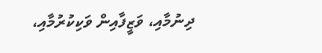ދިނުމާއި، ވަޒީފާއިން ވަކިކުރުމާއި،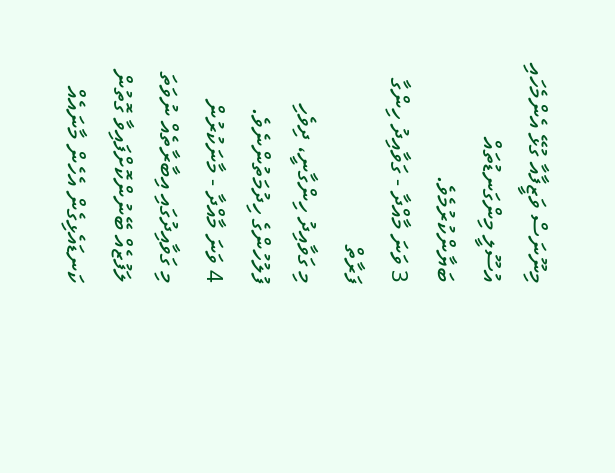މިނޫނަސް ވަޒީފާއާ ގުޅޭ އެންމެހައި އުސޫލީ މިންގަނޑުތައް ބަޔާންކުރުމެވެ.
3 ވަނަ މާއްދާ - ގަވާއިދު ހިންގާ ފަރާތް
މި ގަވާއިދު ހިންގާނީ، ދިވެހި ފުލުހުންގެ ހިދުމަތުންނެވެ.
4 ވަނަ މާއްދާ - މާނަކުރުން
މި ގަވާއިދުގައި އިބާރާތެއް ނުވަތަ ލަފުޒެއް ބޭނުންކޮށްފައިވާ ގޮތުން ކަނޑައެޅިގެން އެހެން މާނައެއް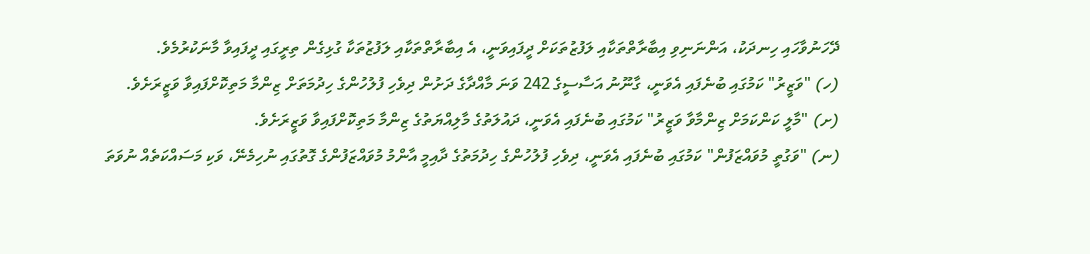ދޭހަނުވާހައި ހިނދަކު، އަންނަނިވި އިބާރާތްތަކާއި ލަފުޒުތަކަށް ދީފައިވަނީ، އެ އިބާރާތްތަކާއި ލަފުޒުތަކާ ގުޅިގެން ތިރީގައި ދީފައިވާ މާނަކުރުމެވެ.
(ހ) "ވަޒީރު" ކަމުގައި ބުނެފައި އެވަނީ، ގާނޫނު އަސާސީގެ 242 ވަނަ މާއްދާގެ ދަށުން ދިވެހި ފުލުހުންގެ ހިދުމަތަށް ޒިންމާ މަތިކޮށްފައިވާ ވަޒީރަށެވެ.
(ށ) "މާލީ ކަންކަމަށް ޒިންމާވާ ވަޒީރު" ކަމުގައި ބުނެފައި އެވަނީ، ދައުލަތުގެ މާލިއްޔަތުގެ ޒިންމާ މަތިކޮށްފައިވާ ވަޒީރަށެވެ.
(ނ) "ވަގުތީ މުވައްޒަފުން" ކަމުގައި ބުނެފައި އެވަނީ، ދިވެހި ފުލުހުންގެ ހިދުމަތުގެ ދާއިމީ އާންމު މުވައްޒަފުންގެ ގޮތުގައި ނުހިމެނޭ، ވަކި މަސައްކަތެއް ނުވަތަ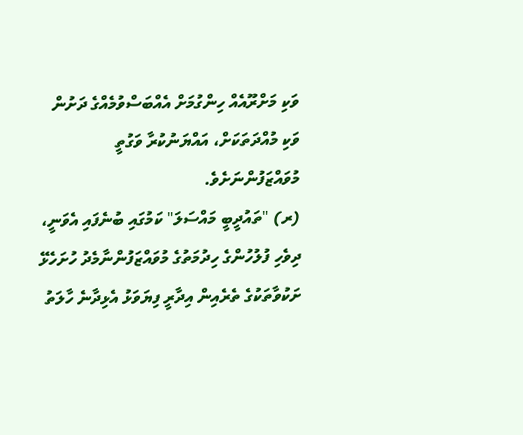ވަކި މަށްރޫއެއް ހިންގުމަށް އެއްބަސްވުމެއްގެ ދަށުން ވަކި މުއްދަތަކަށް، އައްޔަނުކުރާ ވަގުތީ މުވައްޒަފުންނަށެވެ.
(ރ) "ތައުދީބީ މައްސަލަ" ކަމުގައި ބުނެފައި އެވަނީ، ދިވެހި ފުލުހުންގެ ހިދުމަތުގެ މުވައްޒަފުންނާމެދު ހުށަހެޅޭ ށަކުވާތަކުގެ ތެރެއިން އިދާރީ ފިޔަވަޅު އެޅިދާނެ ހާލަތު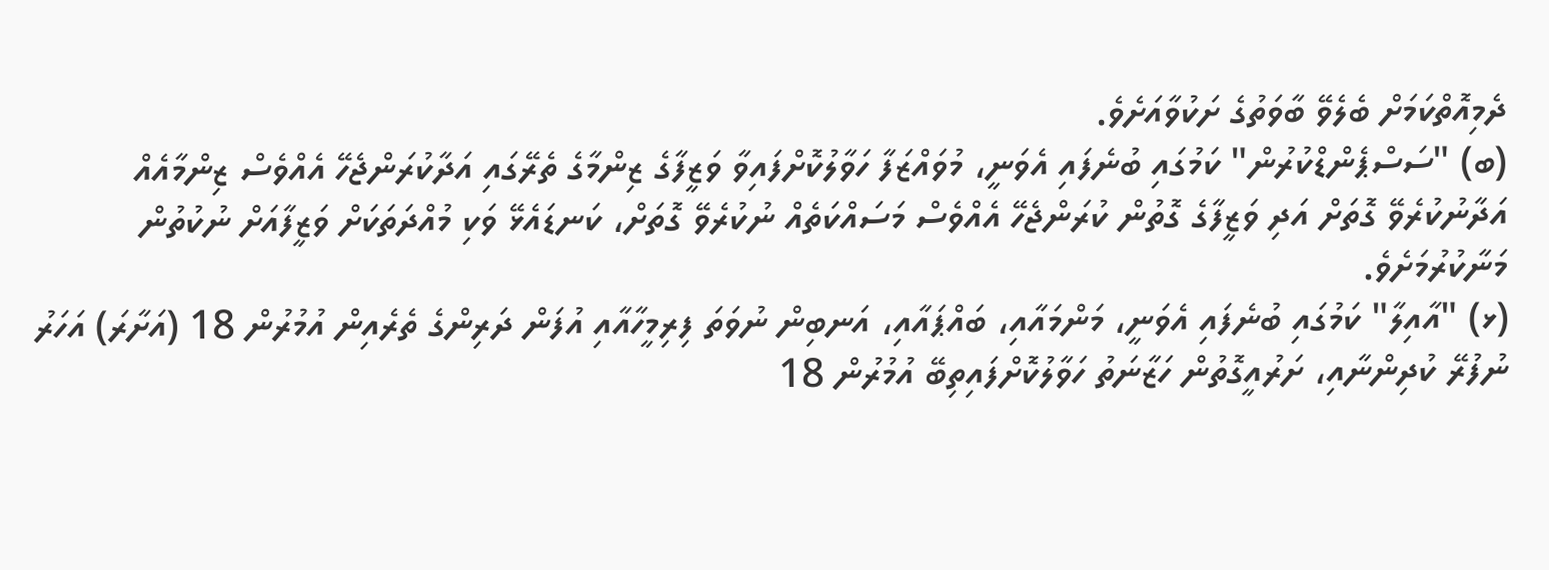ދެމިއޮތްކަމަށް ބެލެވޭ ބާވަތުގެ ށަކުވާއަށެވެ.
(ބ) "ސަސްޕެންޑްކުރުން" ކަމުގައި ބުނެފައި އެވަނީ، މުވައްޒަފާ ހަވާލުކޮށްފައިވާ ވަޒީފާގެ ޒިންމާގެ ތެރޭގައި އަދާކުރަންޖެހޭ އެއްވެސް ޒިންމާއެއް އަދާނުކުރެވޭ ގޮތަށް އަދި ވަޒީފާގެ ގޮތުން ކުރަންޖެހޭ އެއްވެސް މަސައްކަތެއް ނުކުރެވޭ ގޮތަށް، ކަނޑައެޅޭ ވަކި މުއްދަތަކަށް ވަޒީފާއަށް ނުކުތުން މަނާކުރުމަށެވެ.
(ޅ) "އާއިލާ" ކަމުގައި ބުނެފައި އެވަނީ، މަންމައާއި، ބައްޕައާއި، އަނބިން ނުވަތަ ފިރިމީހާއާއި އުފަން ދަރިންގެ ތެރެއިން އުމުރުން 18 (އަށާރަ) އަހަރު ނުފުރޭ ކުދިންނާއި، ށަރުއީގޮތުން ހަޒާނަތު ހަވާލުކޮށްފައިތިބޭ އުމުރުން 18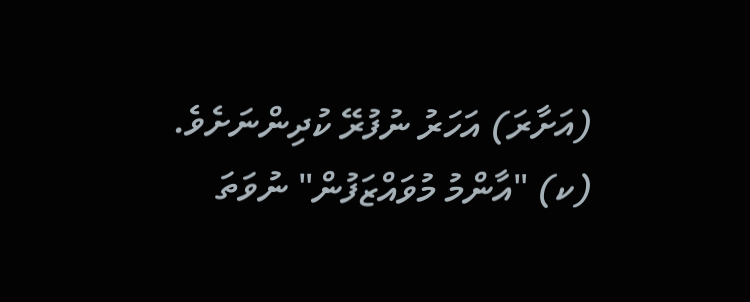(އަށާރަ) އަހަރު ނުފުރޭ ކުދިންނަށެވެ.
(ކ) "އާންމު މުވައްޒަފުން" ނުވަތަ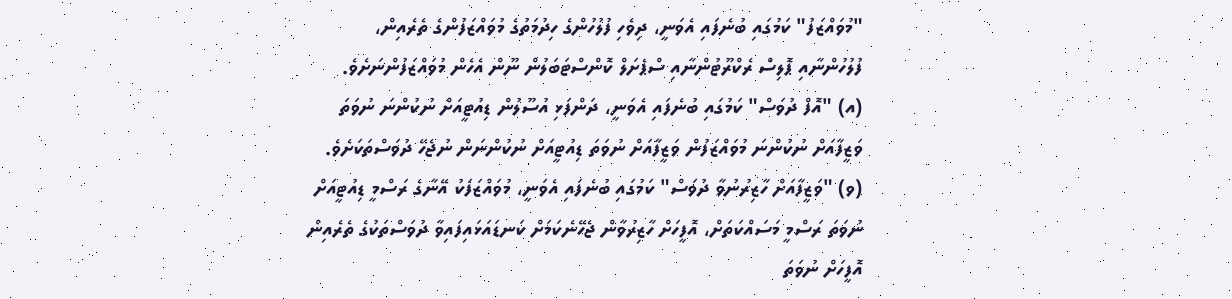"މުވައްޒަފު" ކަމުގައި ބުނެފައި އެވަނީ، ދިވެހި ފުލުހުންގެ ހިދުމަތުގެ މުވައްޒަފުންގެ ތެރެއިން، ފުލުހުންނާއި ޕޮލިސް ރެކްރޫޓުންނާއި ސްޕެށަލް ކޮންސްޓަބަލުން ނޫން އެހެން މުވައްޒަފުންނަށެވެ.
(އ) "އޮފް ދުވަސް" ކަމުގައި ބުނެފައި އެވަނީ، ދަންފަޅި އުސޫލުން ޑިއުޓީއަށް ނުކުންނަ ނުވަތަ ވަޒީފާއަށް ނުކުންނަ މުވައްޒަފުން ވަޒީފާއަށް ނުވަތަ ޑިއުޓީއަށް ނުކުންނަން ނުޖެހޭ ދުވަސްތަކަށެވެ.
(ވ) "ވަޒީފާއަށް ހާޒިރުނުވާ ދުވަސް" ކަމުގައި ބުނެފައި އެވަނީ، މުވައްޒަފަކު އޭނާގެ ރަސްމީ ޑިއުޓީއަށް ނުވަތަ ރަސްމީ މަސައްކަތަށް، އޮފީހަށް ހާޒިރުވާން ޖެހޭނެކަމަށް ކަނޑައަޅައިފައިވާ ދުވަސްތަކުގެ ތެރެއިން އޮފީހަށް ނުވަތަ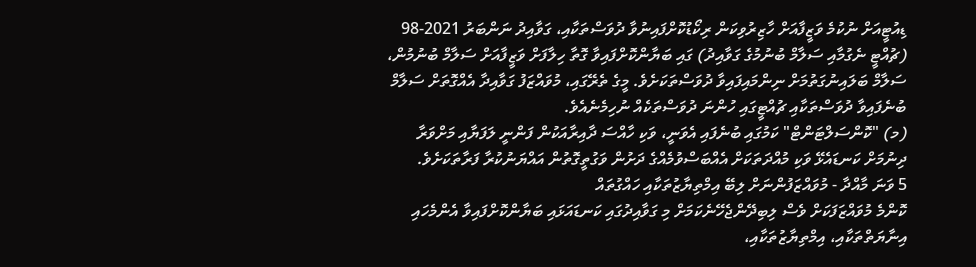ޑިއުޓީއަށް ނުކުމެ ވަޒީފާއަށް ހާޒިރުވިކަން ރިކޯޑުކޮށްފައިނުވާ ދުވަސްތަކާއި، ގަވާއިދު ނަންބަރު 2021-98 (ޗުއްޓީ ނެގުމާއި ސަލާމް ބުނުމުގެ ގަވާއިދު) ގައި ބަޔާންކޮށްފައިވާ ގޮތާ ހިލާފަށް ވަޒީފާއަށް ސަލާމް ބުނުމުން، ސަލާމް ބަލައިނުގަތުމަށް ނިންމައިފައިވާ ދުވަސްތަކަށެވެ. މީގެ ތެރޭގައި، މުވައްޒަފު ގަވާއިދާ އެއްގޮތަށް ސަލާމް ބުނެފައިވާ ދުވަސްތަކާއި ޗުއްޓީގައި ހުންނަ ދުވަސްތަކެއް ނުހިމެނެއެވެ.
(މ) "ކޮންސަލްޓަންޓް" ކަމުގައި ބުނެފައި އެވަނީ، ވަކި ހާއްސަ ދާއިރާއަކުން ފަންނީ ލަފަޔާއި މަށްވަރާ ދިނުމަށް ކަނޑައެޅޭ ވަކި މުއްދަތަކަށް އެއްބަސްވުމެއްގެ ދަށުން ވަގުތީގޮތުން އައްޔަނުކުރާ ފަރާތަކަށެވެ.
5 ވަނަ މާއްދާ - މުވައްޒަފުންނަށް ލިބޭ އިމްތިޔާޒުތަކާއި ހައްގުތައް
ކޮންމެ މުވައްޒަފަކަށް ވެސް ލިބިދޭންޖެހޭނެކަމަށް މި ގަވާއިދުގައި ކަނޑައަޅައި ބަޔާންކޮށްފައިވާ އެންމެހައި އިނާޔަތްތަކާއި، އިމްތިޔާޒުތަކާއި،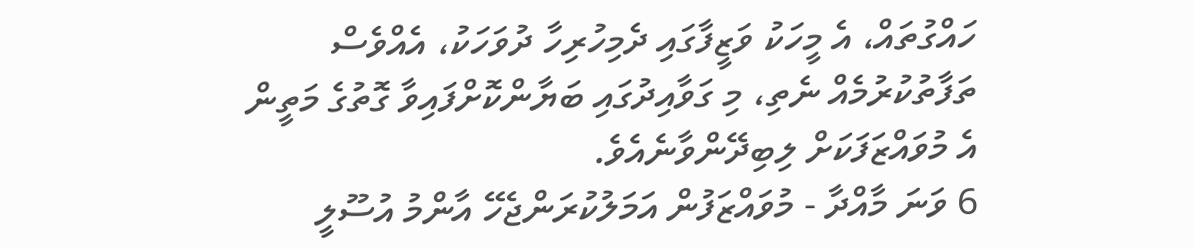ހައްގުތައް، އެ މީހަކު ވަޒީފާގައި ދެމިހުރިހާ ދުވަހަކު، އެއްވެސް ތަފާތުކުރުމެއް ނެތި، މި ގަވާއިދުގައި ބަޔާންކޮށްފައިވާ ގޮތުގެ މަތީން އެ މުވައްޒަފަކަށް ލިބިދޭންވާނެއެވެ.
6 ވަނަ މާއްދާ - މުވައްޒަފުން އަމަލުކުރަންޖެހޭ އާންމު އުސޫލީ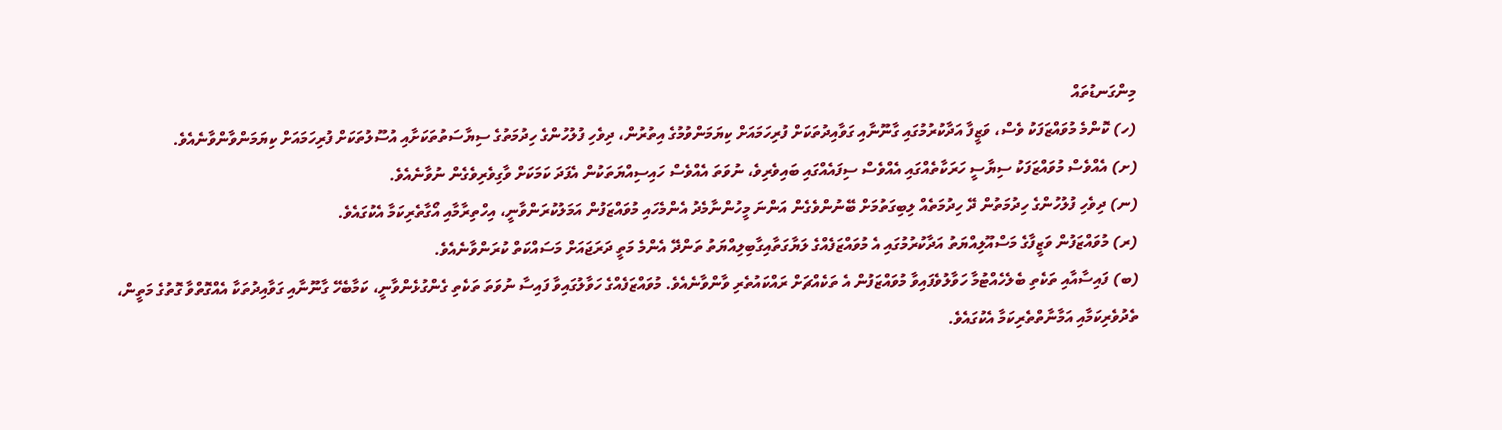މިންގަނޑުތައް
(ހ) ކޮންމެ މުވައްޒަފަކު ވެސް، ވަޒީފާ އަދާކުރުމުގައި ގާނޫނާއި ގަވާއިދުތަކަށް ފުރިހަމައަށް ކިޔަމަންވުމުގެ އިތުރުން، ދިވެހި ފުލުހުންގެ ހިދުމަތުގެ ސިޔާސަތުތަކަށާއި އުސޫލުތަކަށް ފުރިހަމައަށް ކިޔަމަންވާންވާނެއެވެ.
(ށ) އެއްވެސް މުވައްޒަފަކު ސިޔާސީ ހަރަކާތެއްގައި އެއްވެސް ސިފައެއްގައި ބައިވެރިވެ، ނުވަތަ އެއްވެސް ހައިސިއްޔަތަކުން އެފަދަ ކަމަކަށް ވާގިވެރިވެގެން ނުވާނެއެވެ.
(ނ) ދިވެހި ފުލުހުންގެ ހިދުމަތުން ދޭ ހިދުމަތެއް ލިބިގަތުމަށް ބޭނުންވެގެން އަންނަ މީހުންނާމެދު އެންމެހައި މުވައްޒަފުން އަމަލުކުރަންވާނީ، އިހްތިރާމާއި އޯގާތެރިކަމާ އެކުގައެވެ.
(ރ) މުވައްޒަފުން ވަޒީފާގެ މަސްއޫލިއްޔަތު އަދާކުރުމުގައި އެ މުވައްޒަފެއްގެ ލަޔާގަތާއިގާބިލިއްޔަތު ތަންދޭ އެންމެ މަތީ ދަރަޖައަށް މަސައްކަތް ކުރަންވާނެއެވެ.
(ބ) ފައިސާއާއި ތަކެތި ބެލެހެއްޓުމާ ހަވާލުވެފައިވާ މުވައްޒަފުން އެ ތަކެއްޗަށް ރައްކައުތެރި ވާންވާނެއެވެ. މުވައްޒަފެއްގެ ހަވާލުގައިވާ ފައިސާ ނުވަތަ ތަކެތި ގެންގުޅެންވާނީ، ކަމާބެހޭ ގާނޫނާއި ގަވާއިދުތަކާ އެއްގޮތްވާ ގޮތުގެ މަތީން، ތެދުވެރިކަމާއި އަމާނާތްތެރިކަމާ އެކުގައެވެ.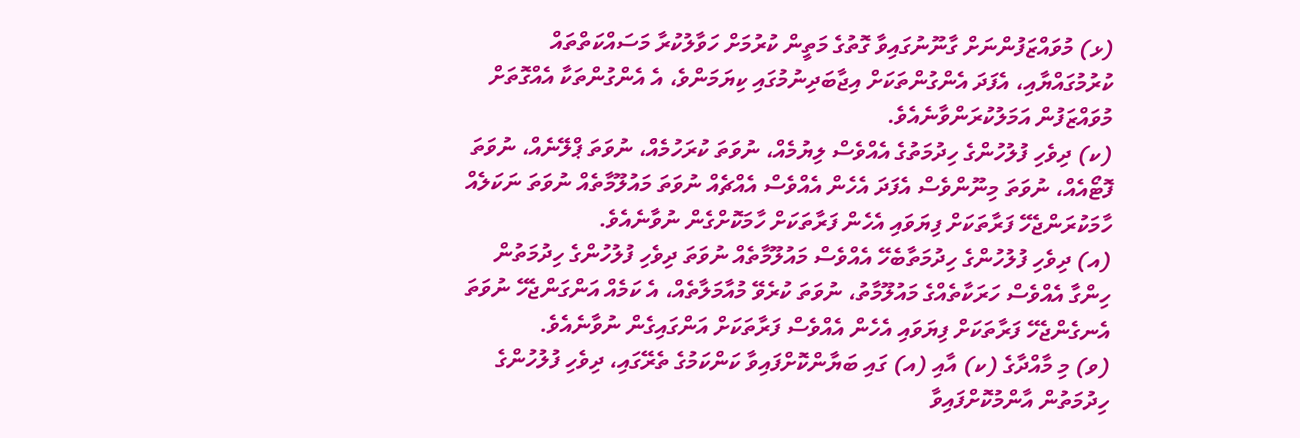(ޅ) މުވައްޒަފުންނަށް ގާނޫނުގައިވާ ގޮތުގެ މަތީން ކުރުމަށް ހަވާލުކުރާ މަސައްކަތްތައް ކުރުމުގައްޔާއި، އެފަދަ އެންގުންތަކަށް އިޖާބަދިނުމުގައި ކިޔަމަންވެ، އެ އެންގުންތަކާ އެއްގޮތަށް މުވައްޒަފުން އަމަލުކުރަންވާނެއެވެ.
(ކ) ދިވެހި ފުލުހުންގެ ހިދުމަތުގެ އެއްވެސް ލިޔުމެއް، ނުވަތަ ކުރަހުމެއް، ނުވަތަ ޕްލޭނެއް، ނުވަތަ ފޮޓޯއެއް، ނުވަތަ މިނޫންވެސް އެފަދަ އެހެން އެއްވެސް އެއްޗެއް ނުވަތަ މައުލޫމާތެއް ނުވަތަ ނަކަލެއް ހާމަކުރަންޖެހޭ ފަރާތަކަށް ފިޔަވައި އެހެން ފަރާތަކަށް ހާމަކޮށްގެން ނުވާނެއެވެ.
(އ) ދިވެހި ފުލުހުންގެ ހިދުމަތާބެހޭ އެއްވެސް މައުލޫމާތެއް ނުވަތަ ދިވެހި ފުލުހުންގެ ހިދުމަތުން ހިންގާ އެއްވެސް ހަރަކާތެއްގެ މައުލޫމާތު، ނުވަތަ ކުރެވޭ މުއާމަލާތެއް، އެ ކަމެއް އަންގަންޖެހޭ ނުވަތަ އެނގެންޖެހޭ ފަރާތަކަށް ފިޔަވައި އެހެން އެއްވެސް ފަރާތަކަށް އަންގައިގެން ނުވާނެއެވެ.
(ވ) މި މާއްދާގެ (ކ) އާއި (އ) ގައި ބަޔާންކޮށްފައިވާ ކަންކަމުގެ ތެރޭގައި، ދިވެހި ފުލުހުންގެ ހިދުމަތުން އާންމުކޮށްފައިވާ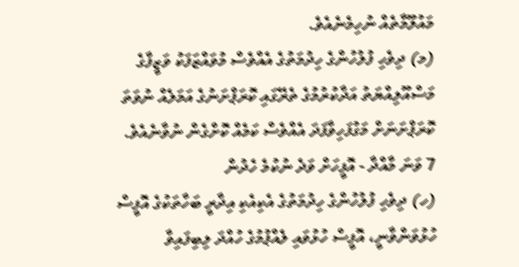މައުލޫމާތެއް ނުހިމެނެއެވެ.
(މ) ދިވެހި ފުލުހުންގެ ހިދުމަތުގެ އެއްވެސް މުވައްޒަފަކު ވަޒީފާގެ މަސްއޫލިއްޔަތު އަދާކުރުމުގެ ތެރޭގައި ކޮރަޕްށަނުގެ އަމަލެއް ނުވަތަ ކޮރަޕްށަނަށް މަގުފަހިވާފަދަ އެއްވެސް ކަމެއް ކޮށްގެން ނުވާނެއެވެ.
7 ވަނަ މާއްދާ - އޮފީހަށް ވަދެ ނުކުމެ ހެދުން
(ހ) ދިވެހި ފުލުހުންގެ ހިދުމަތުގެ އެކިއެކި އިދާރީ ބަހާތަކުގެ އޮފީސް ހުޅުވަންވާނީ، އޮފީސް ހުޅުވައި ލެއްޕުމުގެ ހުއްދަ ލިބިފައިވާ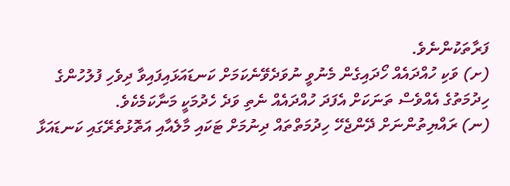ފަރާތަކުންނެވެ.
(ށ) ވަކި ހުއްދައެއް ހޯދައިގެން މެނުވީ ނުވަދެވޭނެކަމަށް ކަނޑައަޅައިފައިވާ ދިވެހި ފުލުހުންގެ ހިދުމަތުގެ އެއްވެސް ތަނަކަށް އެފަދަ ހުއްދައެއް ނެތި ވަދެ ހެދުމަކީ މަނާކަމެކެވެ.
(ނ) ރައްޔިތުންނަށް ދޭންޖެހޭ ހިދުމަތްތައް ދިނުމަށް ޓަކައި މާލެއާއި އަތޮޅުތެރޭގައި ކަނޑައަޅާ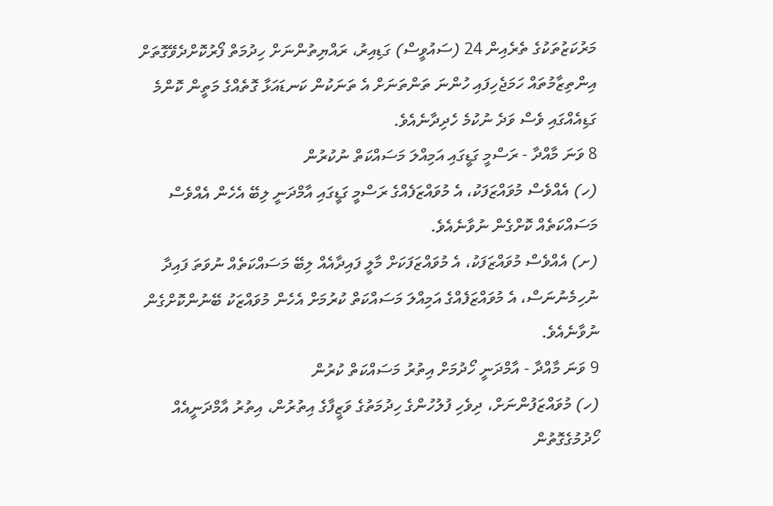މަރުކަޒުތަކުގެ ތެރެއިން 24 (ސައުވީސް) ގަޑިއިރު، ރައްޔިތުންނަށް ހިދުމަތް ފޯރުކޮށްދެވޭގޮތަށް އިންތިޒާމުތައް ހަމަޖެހިފައި ހުންނަ ތަންތަނަށް އެ ތަނަކުން ކަނޑައަޅާ ގޮތެއްގެ މަތީން ކޮންމެ ގަޑިއެއްގައި ވެސް ވަދެ ނުކުމެ ހެދިދާނެއެވެ.
8 ވަނަ މާއްދާ - ރަސްމީ ގަޑީގައި އަމިއްލަ މަސައްކަތް ނުކުރުން
(ހ) އެއްވެސް މުވައްޒަފަކު، އެ މުވައްޒަފެއްގެ ރަސްމީ ގަޑީގައި އާމްދަނީ ލިބޭ އެހެން އެއްވެސް މަސައްކަތެއް ކޮށްގެން ނުވާނެއެވެ.
(ށ) އެއްވެސް މުވައްޒަފަކު، އެ މުވައްޒަފަކަށް މާލީ ފައިދާއެއް ލިބޭ މަސައްކަތެއް ނުވަތަ ފައިދާ ނުހިމެނުނަސް، އެ މުވައްޒަފެއްގެ އަމިއްލަ މަސައްކަތް ކުރުމަށް އެހެން މުވައްޒަކު ބޭނުންކޮށްގެން ނުވާނެއެވެ.
9 ވަނަ މާއްދާ - އާމްދަނީ ހޯދުމަށް އިތުރު މަސައްކަތް ކުރުން
(ހ) މުވައްޒަފުންނަށް، ދިވެހި ފުލުހުންގެ ހިދުމަތުގެ ވަޒީފާގެ އިތުރުން، އިތުރު އާމްދަނީއެއް ހޯދުމުގެގޮތުން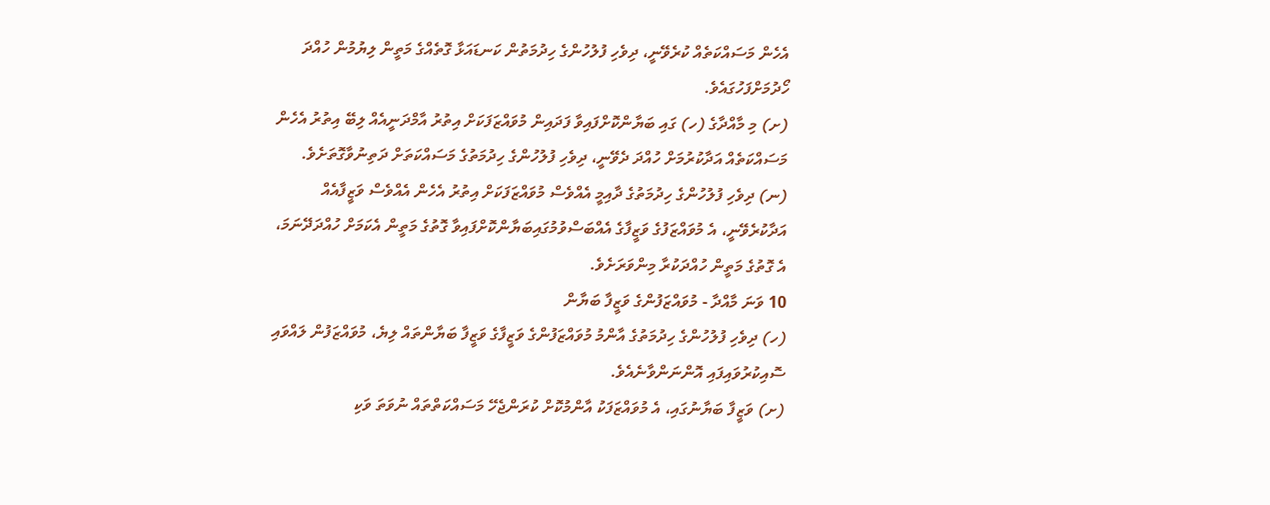އެހެން މަސައްކަތެއް ކުރެވޭނީ، ދިވެހި ފުލުހުންގެ ހިދުމަތުން ކަނޑައަޅާ ގޮތެއްގެ މަތީން ލިޔުމުން ހުއްދަ ހޯދުމަށްފަހުގައެވެ.
(ށ) މި މާއްދާގެ (ހ) ގައި ބަޔާންކޮށްފައިވާ ފަދައިން މުވައްޒަފަކަށް އިތުރު އާމްދަނީއެއް ލިބޭ އިތުރު އެހެން މަސައްކަތެއް އަދާކުރުމަށް ހުއްދަ ދެވޭނީ، ދިވެހި ފުލުހުންގެ ހިދުމަތުގެ މަސައްކަތަށް ދަތިނުވާގޮތަށެވެ.
(ނ) ދިވެހި ފުލުހުންގެ ހިދުމަތުގެ ދާއިމީ އެއްވެސް މުވައްޒަފަކަށް އިތުރު އެހެން އެއްވެސް ވަޒީފާއެއް އަދާކުރެވޭނީ، އެ މުވައްޒަފުގެ ވަޒީފާގެ އެއްބަސްވުމުގައިބަޔާންކޮށްފައިވާ ގޮތުގެ މަތީން އެކަމަށް ހުއްދަދޭނަމަ، އެ ގޮތުގެ މަތީން ހުއްދަކުރާ މިންވަރަށެވެ.
10 ވަނަ މާއްދާ - މުވައްޒަފުންގެ ވަޒީފާ ބަޔާން
(ހ) ދިވެހި ފުލުހުންގެ ހިދުމަތުގެ އާންމު މުވައްޒަފުންގެ ވަޒީފާގެ ވަޒީފާ ބަޔާންތައް ލިޔެ، މުވައްޒަފުން ލައްވައި ސޮއިކުރުވައިފައި އޮންނަންވާނެއެވެ.
(ށ) ވަޒީފާ ބަޔާނުގައި، އެ މުވައްޒަފަކު އާންމުކޮށް ކުރަންޖެހޭ މަސައްކަތްތައް ނުވަތަ ވަކި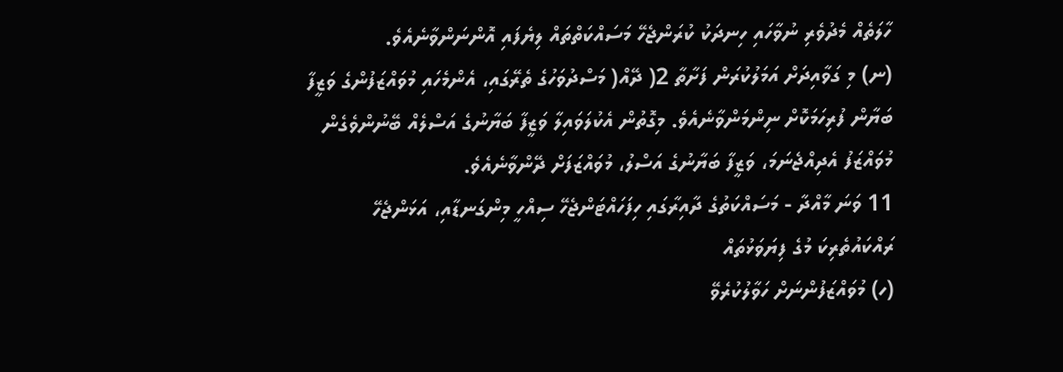ހާލަތެއް މެދުވެރި ނުވާހައި ހިނދަކު ކުރަންޖެހޭ މަސައްކަތްތައް ލިޔެފައި އޮންނަންވާނެއެވެ.
(ނ) މި ގަވާއިދަށް އަމަލުކުރަން ފަށާތާ 2( ދޭއް( މަސްދުވަހުގެ ތެރޭގައި، އެންމެހައި މުވައްޒަފުންގެ ވަޒީފާ ބަޔާން ފުރިހަމަކޮށް ނިންމަންވާނެއެވެ. މިގޮތުން އެކުލަވައިލާ ވަޒީފާ ބަޔާނުގެ އަސްލެއް ބޭނުންވެގެން މުވައްޒަފު އެދިއްޖެނަމަ، ވަޒީފާ ބަޔާނުގެ އަސްލު، މުވައްޒަފަށް ދޭންވާނެއެވެ.
11 ވަނަ މާއްދާ - މަސައްކަތުގެ ދާއިރާގައި ހިފަހައްޓަންޖެހޭ ސިއްހީ މިންގަނޑާއި، އަޅަންޖެހޭ ރައްކައުތެރިކަ މުގެ ފިޔަވަޅުތައް
(ހ) މުވައްޒަފުންނަށް ހަވާލުކުރެވޭ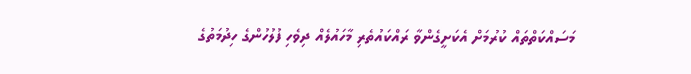މަސައްކަތްތައް ކުރުމަށް އެކަށީގެންވާ ރައްކައުތެރި މާހައުލެއް ދިވެހި ފުލުހުންގެ ހިދުމަތުގެ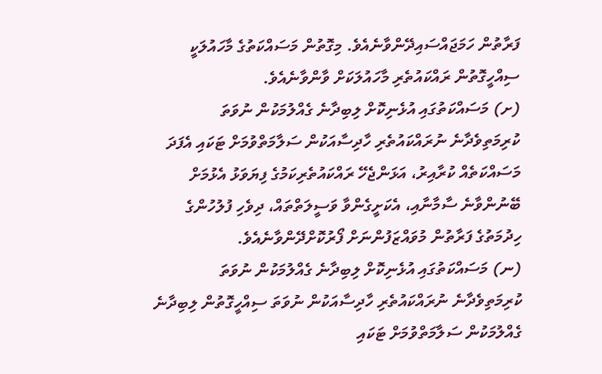ފަރާތުން ހަމަޖައްސައިދޭންވާނެއެވެ. މިގޮތުން މަސައްކަތުގެ މާހައުލަކީ ސިއްހީގޮތުން ރައްކައުތެރި މާހައުލަކަށް ވާންވާނެއެވެ.
(ށ) މަސައްކަތުގައި އުޅެނިކޮށް ލިބިދާނެ ގެއްލުމަކުން ނުވަތަ ކުރިމަތިވެދާނެ ނުރައްކައުތެރި ހާދިސާއަކުން ސަލާމަތްވުމަށް ޓަކައި އެފަދަ މަސައްކަތެއް ކުރާއިރު، އަޅަންޖެހޭ ރައްކައުތެރިކަމުގެ ފިޔަވަޅު އެޅުމަށް ބޭނުންވާނެ ސާމާނާއި، އެކަށީގެންވާ ވަސީލަތްތައް، ދިވެހި ފުލުހުންގެ ހިދުމަތުގެ ފަރާތުން މުވައްޒަފުންނަށް ފޯރުކޮށްދޭންވާނެއެވެ.
(ނ) މަސައްކަތުގައި އުޅެނިކޮށް ލިބިދާނެ ގެއްލުމަކުން ނުވަތަ ކުރިމަތިވެދާނެ ނުރައްކައުތެރި ހާދިސާއަކުން ނުވަތަ ސިއްހީގޮތުން ލިބިދާނެ ގެއްލުމަކުން ސަލާމަތްވުމަށް ޓަކައި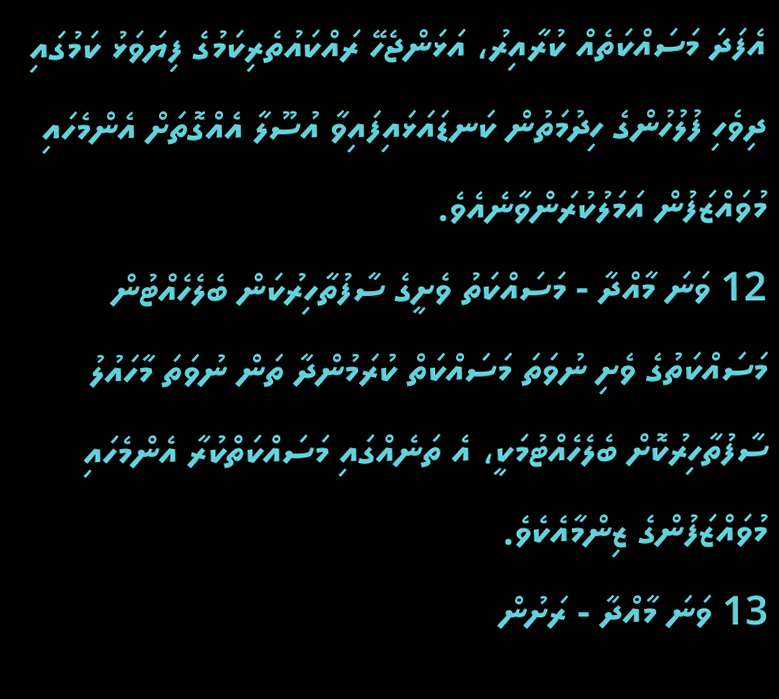އެފަދަ މަސައްކަތެއް ކުރާއިރު، އަޅަންޖެހޭ ރައްކައުތެރިކަމުގެ ފިޔަވަޅު ކަމުގައި ދިވެހި ފުލުހުންގެ ހިދުމަތުން ކަނޑައަޅައިފައިވާ އުސޫލާ އެއްގޮތަށް އެންމެހައި މުވައްޒަފުން އަމަލުކުރަންވާނެއެވެ.
12 ވަނަ މާއްދާ - މަސައްކަތު ވެށީގެ ސާފުތާހިރުކަން ބެލެހެއްޓުން
މަސައްކަތުގެ ވެށި ނުވަތަ މަސައްކަތް ކުރަމުންދާ ތަން ނުވަތަ މާހައުލު ސާފުތާހިރުކޮށް ބެލެހެއްޓުމަކީ، އެ ތަނެއްގައި މަސައްކަތްކުރާ އެންމެހައި މުވައްޒަފުންގެ ޒިންމާއެކެވެ.
13 ވަނަ މާއްދާ - ރަށުން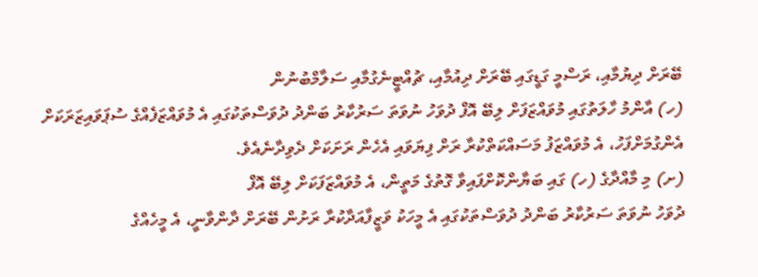ބޭރަށް ދިޔުމާއި، ރަސްމީ ގަޑީގައި ބޭރަށް ދިއުމާއި، ޗުއްޓީނެގުމާއި ސަލާމްބުނުން
(ހ) އާންމު ހާލަތުގައި މުވައްޒަފަށް ލިބޭ އޮފް ދުވަހު ނުވަތަ ސަރުކާރު ބަންދު ދުވަސްތަކުގައި އެ މުވައްޒަފެއްގެ ސުޕަވައިޒަރަކަށް އެންގުމަށްފަހު، އެ މުވައްޒަފު މަސައްކަތްކުރާ ރަށް ފިޔަވައި އެހެން ރަށަކަށް ދެވިދާނެއެވެ.
(ށ) މި މާއްދާގެ (ހ) ގައި ބަޔާންކޮށްފައިވާ ގޮތުގެ މަތީން، އެ މުވައްޒަފަކަށް ލިބޭ އޮފް
ދުވަހު ނުވަތަ ސަރުކާރު ބަންދު ދުވަސްތަކުގައި އެ މީހަކު ވަޒީފާއަދާކުރާ ރަށުން ބޭރަށް ދާންވާނީ، އެ މީހެއްގެ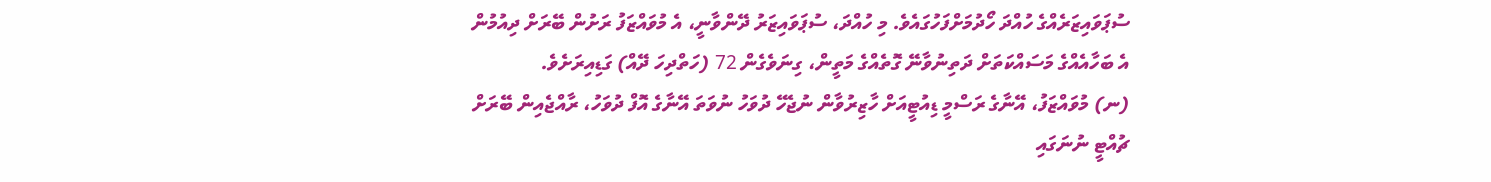ސުޕަވައިޒަރެއްގެ ހުއްދަ ހޯދުމަށްފަހުގައެވެ. މި ހުއްދަ، ސުޕަވައިޒަރު ދޭންވާނީ، އެ މުވައްޒަފު ރަށުން ބޭރަށް ދިއުމުން އެ ބަހާއެއްގެ މަސައްކަތަށް ދަތިނުވާނޭ ގޮތެއްގެ މަތީން، ގިނަވެގެން 72 (ހަތްދިހަ ދޭއް) ގަޑިއިރަށެވެ.
(ނ) މުވައްޒަފު، އޭނާގެ ރަސްމީ ޑިއުޓީއަށް ހާޒިރުވާން ނުޖެހޭ ދުވަހު ނުވަތަ އޭނާގެ އޮފް ދުވަހު، ރާއްޖެއިން ބޭރަށް ޗުއްޓީ ނުނަގައި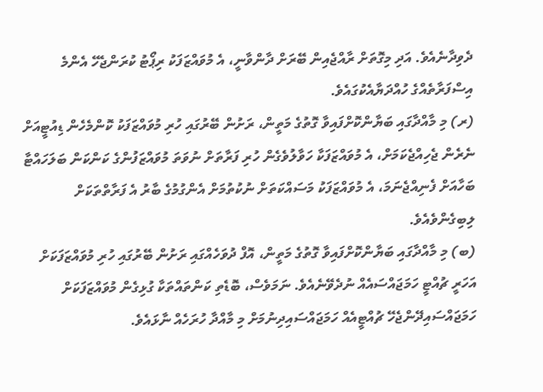ދެވިދާނެއެވެ. އަދި މިގޮތަށް ރާއްޖެއިން ބޭރަށް ދާންވާނީ، އެ މުވައްޒަފަކު ރިޕޯޓު ކުރަންޖެހޭ އެންމެ އިސްފަރާތެއްގެ ހުއްދަޔާއެކުގައެވެ.
(ރ) މި މާއްދާގައި ބަޔާންކޮށްފައިވާ ގޮތުގެ މަތީން، ރަށުން ބޭރުގައި ހުރި މުވައްޒަފަކު ކޮންމެހެން ޑިއުޓީއަށް ނެރެން ޖެހިއްޖެކަމަށް، އެ މުވައްޒަފަކާ ހަވާލުވެގެން ހުރި ފަރާތަށް ނުވަތަ މުވައްޒަފުންގެ ކަންކަން ބަލަހައްޓާ ބަހާއަށް ފެނިއްޖެނަމަ، އެ މުވައްޒަފަކު މަސައްކަތަށް ނުކުތުމަށް އެންގުމުގެ ބާރު އެ ފަރާތްތަކަށް ލިބިގެންވެއެވެ.
(ބ) މި މާއްދާގައި ބަޔާންކޮށްފައިވާ ގޮތުގެ މަތީން، އޮފް ދުވަހެއްގައި ރަށުން ބޭރުގައި ހުރި މުވައްޒަފަކަށް އަހަރީ ޗުއްޓީ ހަމަޖައްސައެއް ނުދެވޭނެއެވެ. ނަމަވެސް، ބޮޑެތި ކަންތައްތަކާ ގުޅިގެން މުވައްޒަފަކަށް ހަމަޖައްސައިދޭންޖެހޭ ޗުއްޓީއެއް ހަމަޖައްސައިދިނުމަށް މި މާއްދާ ހުރަހެއް ނާޅައެވެ.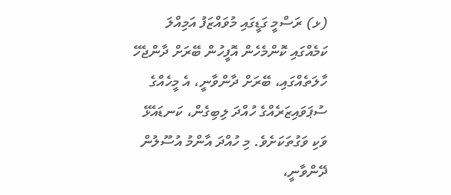(ޅ) ރަސްމީ ގަޑީގައި މުވައްޒަފު އަމިއްލަ ކަމެއްގައި ކޮންމެހެން އޮފީހުން ބޭރަށް ދާންޖެހޭ ހާލަތެއްގައި، ބޭރަށް ދާންވާނީ، އެ މީހެއްގެ ސުޕަވައިޒަރެއްގެ ހުއްދަ ލިބިގެން، ކަނޑައެޅޭ ވަކި ވަގުތަކަށެވެ. މި ހުއްދަ އާންމު އުސޫލުން ދޭންވާނީ،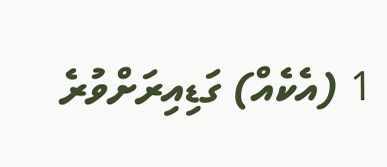1 (އެކެއް) ގަޑިއިރަށްވުރެ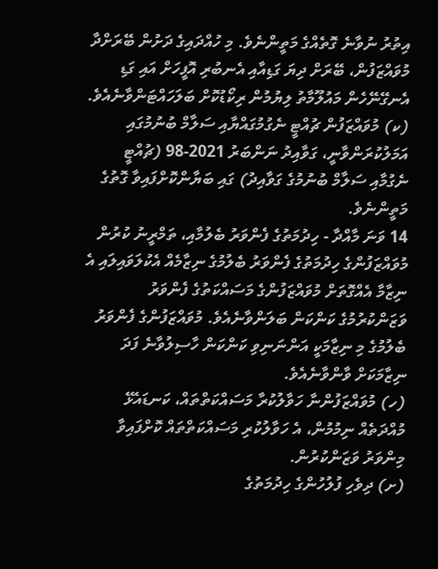އިތުރު ނުވާނެ ގޮތެއްގެ މަތީންނެވެ. މި ހުއްދައިގެ ދަށުން ބޭރަށްދާ މުވައްޒަފުން، ބޭރަށް ދިޔަ ގަޑިއާއި އެނބުރި އޮފީހަށް އައި ގަޑި އެނގޭނޭހެން މައުލޫމާތު ލިޔުމުން ރިކޯޑުކޮށް ބަލަހައްޓަންވާނެއެވެ.
(ކ) މުވައްޒަފުން ޗުއްޓީ ނެގުމުގައްޔާއި ސަލާމް ބުނުމުގައި އަމަލުކުރަންވާނީ، ގަވާއިދު ނަންބަރު 2021-98 (ޗުއްޓީ ނެގުމާއި ސަލާމް ބުނުމުގެ ގަވާއިދު) ގައި ބަޔާންކޮށްފައިވާ ގޮތުގެ މަތީންނެވެ.
14 ވަނަ މާއްދާ - ހިދުމަތުގެ ފެންވަރު ބެލުމާއި، ތަމްރީނު ކުރުން
މުވައްޒަފުންގެ ހިދުމަތުގެ ފެންވަރު ބެލުމުގެ ނިޒާމެއް އެކުލަވައިލައި އެ ނިޒާމާ އެއްގޮތަށް މުވައްޒަފުންގެ މަސައްކަތުގެ ފެންވަރު ވަޒަންކުރުމުގެ ކަންކަން ބަލަންވާނެއެވެ. މުވައްޒަފުންގެ ފެންވަރު ބެލުމުގެ މި ނިޒާމަކީ އަންނަނިވި ކަންކަން ހާސިލުވާނެ ފަދަ ނިޒާމަކަށް ވާންވާނެއެވެ.
(ހ) މުވައްޒަފުންނާ ހަވާލުކުރާ މަސައްކަތްތައް، ކަނޑައެޅޭ މުއްދަތެއް ނިމުމުން، އެ ހަވާލުކުރި މަސައްކަތްތައް ކޮށްފައިވާ މިންވަރު ވަޒަންކުރުން.
(ށ) ދިވެހި ފުލުހުންގެ ހިދުމަތުގެ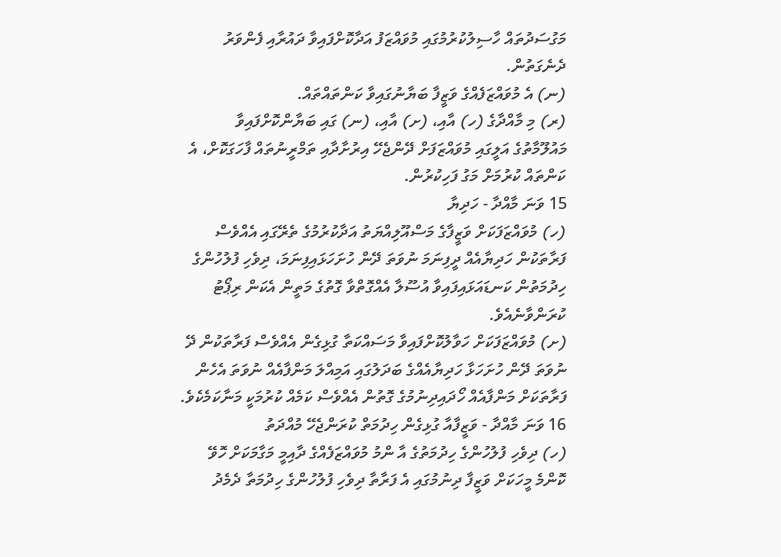މަގުސަދުތައް ހާސިލުކުރުމުގައި މުވައްޒަފު އަދާކޮށްފައިވާ ދައުރާއި ފެންވަރު ދެނެގަތުން.
(ނ) އެ މުވައްޒަފެއްގެ ވަޒީފާ ބަޔާނުގައިވާ ކަންތައްތައް.
(ރ) މި މާއްދާގެ (ހ) އާއި، (ށ) އާއި، (ނ) ގައި ބަޔާންކޮށްފައިވާ މައުލޫމާތުގެ އަލީގައި މުވައްޒަފަށް ދޭންޖެހޭ އިރުށާދާއި ތަމްރީނުތައް ފާހަގަކޮށް، އެ ކަންތައް ކުރުމަށް މަގު ފަހިކުރުން.
15 ވަނަ މާއްދާ - ހަދިޔާ
(ހ) މުވައްޒަފަކަށް ވަޒީފާގެ މަސްއޫލިއްޔަތު އަދާކުރުމުގެ ތެރޭގައި އެއްވެސް ފަރާތަކުން ހަދިޔާއެއް ދީފިނަމަ ނުވަތަ ދޭން ހުށަހަޅައިފިނަމަ، ދިވެހި ފުލުހުންގެ ހިދުމަތުން ކަނޑައަޅައިފައިވާ އުސޫލާ އެއްގޮތްވާ ގޮތުގެ މަތީން އެކަން ރިޕޯޓު ކުރަންވާނެއެވެ.
(ށ) މުވައްޒަފަކަށް ހަވާލުކޮށްފައިވާ މަސައްކަތާ ގުޅިގެން އެއްވެސް ފަރާތަކުން ދޭ ނުވަތަ ދޭން ހުށަހަޅާ ހަދިޔާއެއްގެ ބަދަލުގައި އަމިއްލަ މަންފާއެއް ނުވަތަ އެހެން ފަރާތަކަށް މަންފާއެއް ހޯދައިދިނުމުގެ ގޮތުން އެއްވެސް ކަމެއް ކުރުމަކީ މަނާކަމެކެވެ.
16 ވަނަ މާއްދާ - ވަޒީފާއާ ގުޅިގެން ހިދުމަތް ކުރަންޖެހޭ މުއްދަތު
(ހ) ދިވެހި ފުލުހުންގެ ހިދުމަތުގެ އާ ންމު މުވައްޒަފެއްގެ ދާއިމީ މަގާމަކަށް ހޮވޭ ކޮންމެ މީހަކަށް ވަޒީފާ ދިނުމުގައި އެ ފަރާތާ ދިވެހި ފުލުހުންގެ ހިދުމަތާ ދެމެދު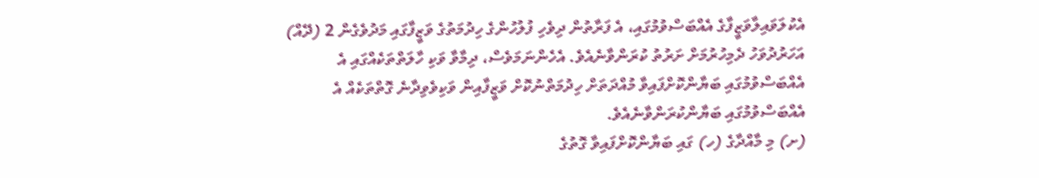އެކުލަވައިލާވަޒީފާގެ އެއްބަސްވުމުގައި، އެ ފަރާތުން ދިވެހި ފުލުހުންގެ ހިދުމަތުގެ ވަޒީފާގައި މަދުވެގެން 2 (ދޭއް) އަހަރުދުވަހު ދެމިހުރުމަށް ށަރުތު ކުރަންވާނެއެވެ. އެހެންނަމަވެސް، ދިމާވާ ވަކި ހާލަތްތަކެއްގައި އެ އެއްބަސްވުމުގައި ބަޔާންކޮށްފައިވާ މުއްދަތަށް ހިދުމަތްނުކޮށް ވަޒީފާއިން ވަކިވެވިދާނެ ގޮތްތަކެއް އެ އެއްބަސްވުމުގައި ބަޔާންކުރަންވާނެއެވެ.
(ށ) މި މާއްދާގެ (ހ) ގައި ބަޔާންކޮށްފައިވާ ގޮތުގެ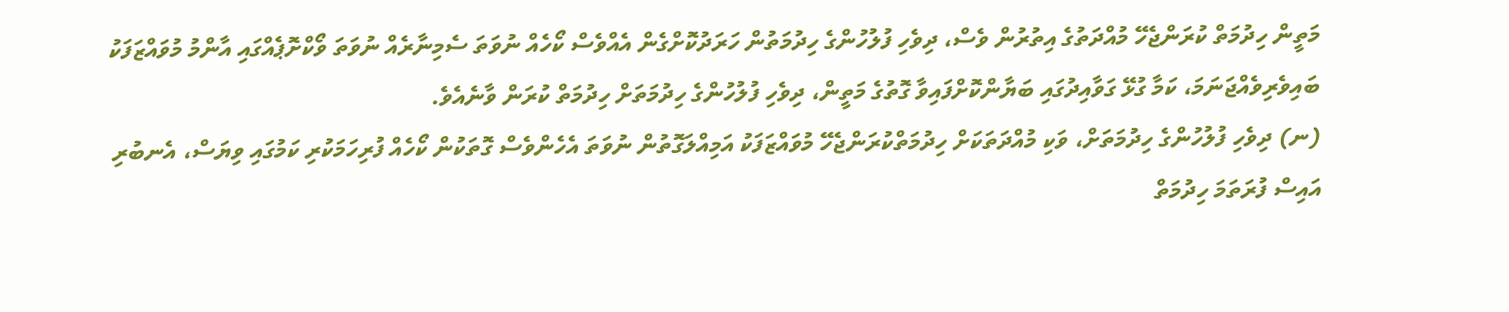މަތީން ހިދުމަތް ކުރަންޖެހޭ މުއްދަތުގެ އިތުރުން ވެސް، ދިވެހި ފުލުހުންގެ ހިދުމަތުން ހަރަދުކޮށްގެން އެއްވެސް ކޯހެއް ނުވަތަ ސެމިނާރެއް ނުވަތަ ވޯކްށޮޕެއްގައި އާންމު މުވައްޒަފަކު ބައިވެރިވެއްޖަނަމަ، ކަމާ ގުޅޭ ގަވާއިދުގައި ބަޔާންކޮށްފައިވާ ގޮތުގެ މަތީން، ދިވެހި ފުލުހުންގެ ހިދުމަތަށް ހިދުމަތް ކުރަން ވާނެއެވެ.
(ނ) ދިވެހި ފުލުހުންގެ ހިދުމަތަށް، ވަކި މުއްދަތަކަށް ހިދުމަތްކުރަންޖެހޭ މުވައްޒަފަކު އަމިއްލަގޮތުން ނުވަތަ އެހެންވެސް ގޮތަކުން ކޯހެއް ފުރިހަމަކުރި ކަމުގައި ވިޔަސް، އެނބުރި އައިސް ފުރަތަމަ ހިދުމަތް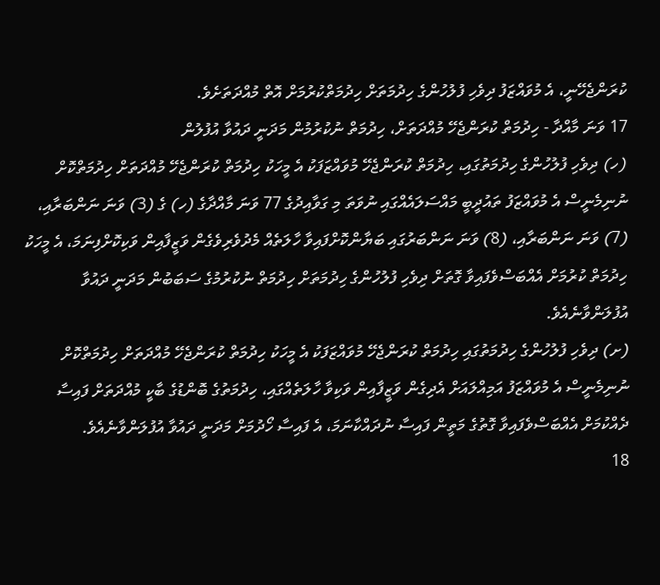ކުރަންޖެހޭނީ، އެ މުވައްޒަފު ދިވެހި ފުލުހުންގެ ހިދުމަތަށް ހިދުމަތްކުރުމަށް އޮތް މުއްދަތަށެވެ.
17 ވަނަ މާއްދާ - ހިދުމަތް ކުރަންޖެހޭ މުއްދަތަށް، ހިދުމަތް ނުކުރުމުން މަދަނީ ދައުވާ އުފުލުން
(ހ) ދިވެހި ފުލުހުންގެ ހިދުމަތުގައި، ހިދުމަތް ކުރަންޖެހޭ މުވައްޒަފަކު އެ މީހަކު ހިދުމަތް ކުރަންޖެހޭ މުއްދަތަށް ހިދުމަތްކޮށް ނުނިމެނީސް އެ މުވައްޒަފު ތައުދީބީ މައްސަލައެއްގައި ނުވަތަ މި ގަވާއިދުގެ 77 ވަނަ މާއްދާގެ (ހ) ގެ (3) ވަނަ ނަންބަރާއި، (7) ވަނަ ނަންބަރާއި، (8) ވަނަ ނަންބަރުގައި ބަޔާންކޮށްފައިވާ ހާލަތެއް މެދުވެރިވެގެން ވަޒީފާއިން ވަކިކޮށްފިނަމަ، އެ މީހަކު ހިދުމަތް ކުރުމަށް އެއްބަސްވެފައިވާ ގޮތަށް ދިވެހި ފުލުހުންގެ ހިދުމަތަށް ހިދުމަތް ނުކުރުމުގެ ސަބަބުން މަދަނީ ދައުވާ އުފުލަންވާނެއެވެ.
(ށ) ދިވެހި ފުލުހުންގެ ހިދުމަތުގައި ހިދުމަތް ކުރަންޖެހޭ މުވައްޒަފަކު އެ މީހަކު ހިދުމަތް ކުރަންޖެހޭ މުއްދަތަށް ހިދުމަތްކޮށް ނުނިމެނީސް އެ މުވައްޒަފު އަމިއްލައަށް އެދިގެން ވަޒީފާއިން ވަކިވާ ހާލަތެއްގައި، ހިދުމަތުގެ ބޮންޑުގެ ބާކީ މުއްދަތަށް ފައިސާ ދެއްކުމަށް އެއްބަސްވެފައިވާ ގޮތުގެ މަތީން ފައިސާ ނުދައްކާނަމަ، އެ ފައިސާ ހޯދުމަށް މަދަނީ ދައުވާ އުފުލަންވާނެއެވެ.
18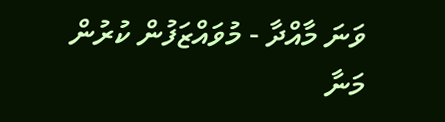ވަނަ މާއްދާ - މުވައްޒަފުން ކުރުން މަނާ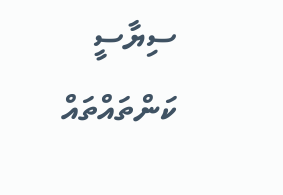ސިޔާސީ ކަންތައްތައް